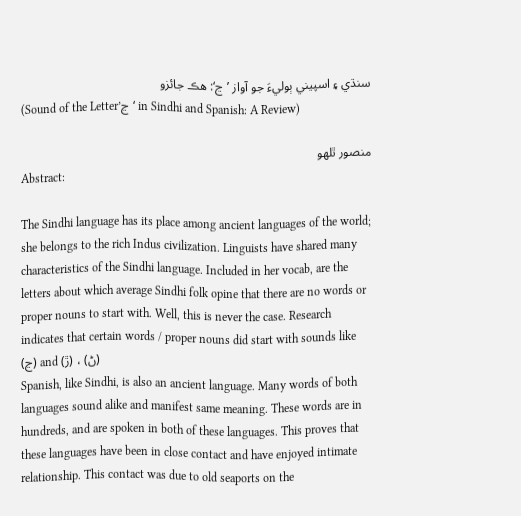سنڌي ۽ اسپيني ٻوليءَ جو آواز ’ڃ‘: هڪ جائزو
(Sound of the Letter’ڃ‘ in Sindhi and Spanish: A Review)

منصور ٿلهو
Abstract:

The Sindhi language has its place among ancient languages of the world; she belongs to the rich Indus civilization. Linguists have shared many characteristics of the Sindhi language. Included in her vocab, are the letters about which average Sindhi folk opine that there are no words or proper nouns to start with. Well, this is never the case. Research indicates that certain words / proper nouns did start with sounds like (ڃ) and (ڙ) ، (ڻ)
Spanish, like Sindhi, is also an ancient language. Many words of both languages sound alike and manifest same meaning. These words are in hundreds, and are spoken in both of these languages. This proves that these languages have been in close contact and have enjoyed intimate relationship. This contact was due to old seaports on the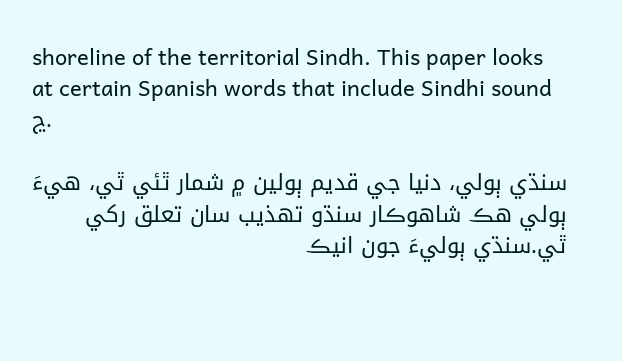shoreline of the territorial Sindh. This paper looks at certain Spanish words that include Sindhi sound ڃ.

سنڌي ٻولي، دنيا جي قديم ٻولين ۾ شمار ٿئي ٿي، هيءَ ٻولي هڪ شاهوڪار سنڌو تهذيب سان تعلق رکي ٿي.سنڌي ٻوليءَ جون انيڪ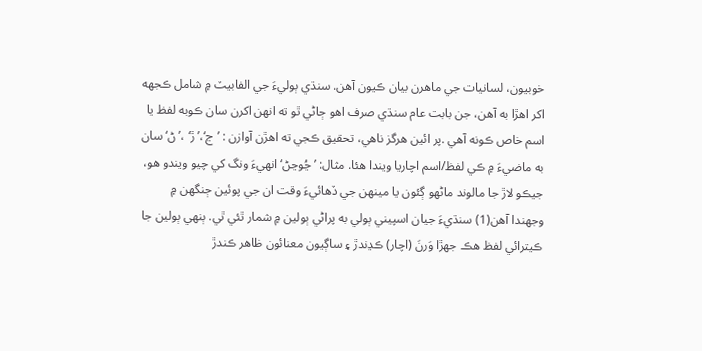خوبيون، لسانيات جي ماهرن بيان ڪيون آهن. سنڌي ٻوليءَ جي الفابيٽ ۾ شامل ڪجھه اکر اهڙا به آهن، جن بابت عام سنڌي صرف اهو ڄاڻي ٿو ته انهن اکرن سان ڪوبه لفظ يا اسم خاص ڪونه آهي .پر ائين هرگز ناهي، تحقيق ڪجي ته اهڙن آوازن : ’ڃ‘،’ڙ‘ ،’ڻ‘ سان به ماضيءَ ۾ ڪي لفظ/اسم اچاريا ويندا هئا. مثال: ’ڃُوڃڻ‘ انهيءَ ونگ کي چيو ويندو هو، جيڪو لاڙ جا مالوند ماڻهو ڳئون يا مينهن جي ڏهائيءَ وقت ان جي پوئين ڄنگهن ۾ وجهندا آهن(1) سنڌيءَ جيان اسپيني ٻولي به پراڻي ٻولين ۾ شمار ٿئي ٿي. ٻنهي ٻولين جا ڪيترائي لفظ هڪ جھڙا وَرنَ (اچار) ڪڍندڙ ۽ ساڳيون معنائون ظاهر ڪندڙ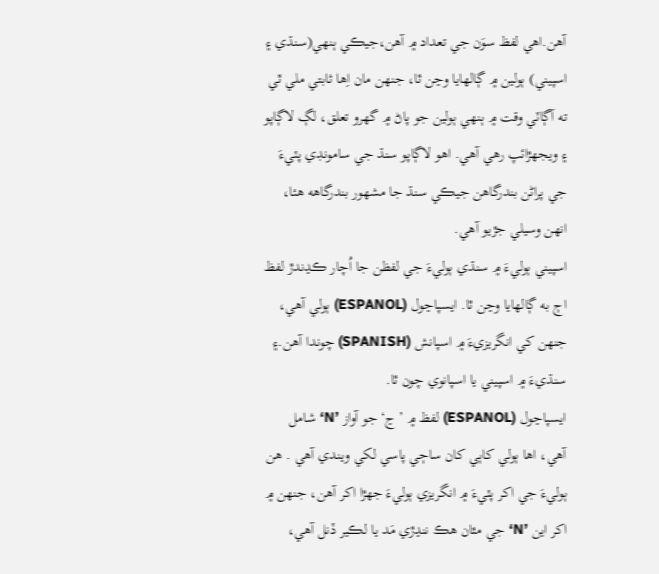آهن.اهي لفظ سوَن جي تعداد ۾ آهن،جيڪي ٻنهي(سنڌي ۽ اسپيني) ٻولين ۾ ڳالهايا وڃن ٿا، جنهن مان اِها ثابتي ملي ٿي ته آڳاٽي وقت ۾ ٻنهي ٻولين جو پاڻ ۾ گهرو تعلق، لڳ لاڳاپو ۽ ويجهڙائپ رهي آهي. اهو لاڳاپو سنڌ جي سامونڊي پٽيءَ جي پراڻن بندرگاهن جيڪي سنڌ جا مشهور بندرگاهه هئا، انهن وسيلي جڙيو آهي.
اسپيني ٻوليءَ ۾ سنڌي ٻوليءَ جي لفظن جا اُچار ڪڍندڙ لفظ اڄ به ڳالهايا وڃن ٿا. ايسپاڃول (ESPANOL) ٻولي آهي، جنهن کي انگريزيءَ ۾ اسپانش (SPANISH) چوندا آهن.۽ سنڌيءَ ۾ اسپيني يا اسپانوي چون ٿا.
ايسپاڃول (ESPANOL) لفظ ۾ ’ڃ‘ جو آواز ’N‘ شامل آهي، اها ٻولي کاٻي کان ساڄي پاسي لکي ويندي آهي . هن ٻوليءَ جي اکر پٽيءَ ۾ انگريزي ٻوليءَ جھڙا اکر آهن، جنهن ۾ اکر اين ’N‘ جي مٿان هڪ ننڍڙي مَد يا لڪير ڏنل آهي،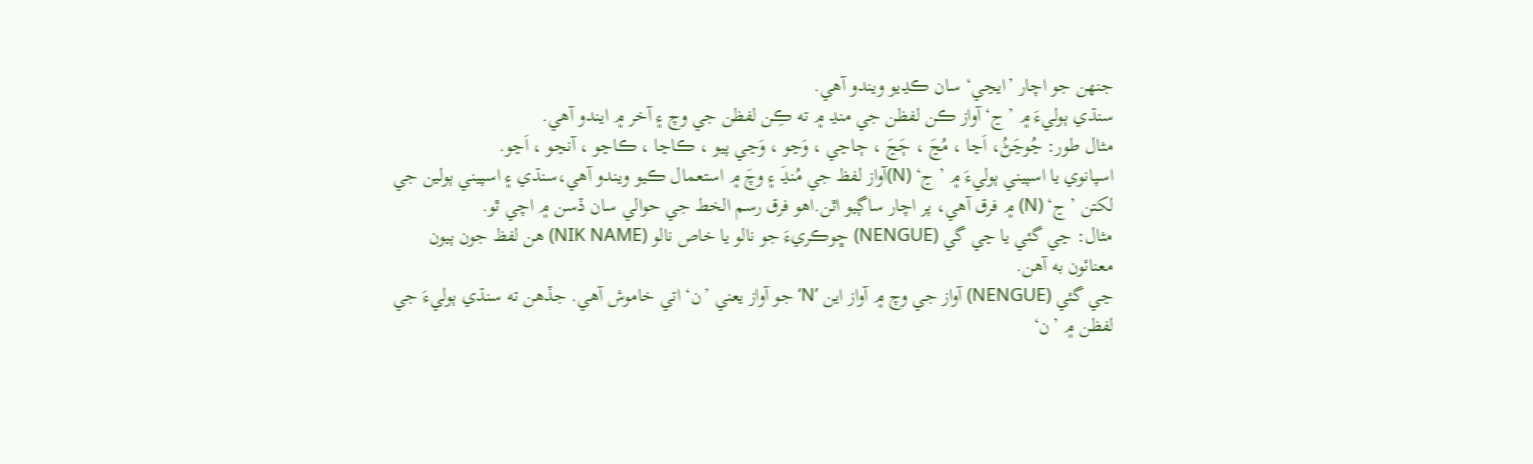جنهن جو اچار ’ايڃي‘ سان ڪڍيو ويندو آهي.
سنڌي ٻوليءَ ۾ ’ڃ‘ آواز ڪن لفظن جي منڍ ۾ ته ڪِن لفظن جي وچ ۽ آخر ۾ ايندو آهي.
مثال طور: ڃُوڃَڻُ، اَڃا ، مُڃَ ، ڄَڃَ ، ڄاڃي ، وَڃو ، وَڃي پيو ، ڪاڃا ، ڪاڃو ، آنڃو ، اَڃو.
اسپانوي يا اسپيني ٻوليءَ ۾ ’ڃ‘ (N)آواز لفظ جي مُنڍَ ۽ وچَ ۾ استعمال ڪيو ويندو آهي،سنڌي ۽ اسپيني ٻولين جي لکتن ’ڃ‘ (N) ۾ فرق آهي، پر اچار ساڳيو اٿن.اهو فرق رسم الخط جي حوالي سان ڏسن ۾ اچي ٿو.
مثال: ڃي گئي يا ڃي گي (NENGUE) ڇوڪريءَ جو نالو يا خاص نالو (NIK NAME) هن لفظ جون ٻيون معنائون به آهن.
ڃي گئي (NENGUE) آواز جي وچ ۾ آواز اين ’N‘ جو آواز يعني ’ن‘ اتي خاموش آهي. جڏهن ته سنڌي ٻوليءَ جي لفظن ۾ ’ن‘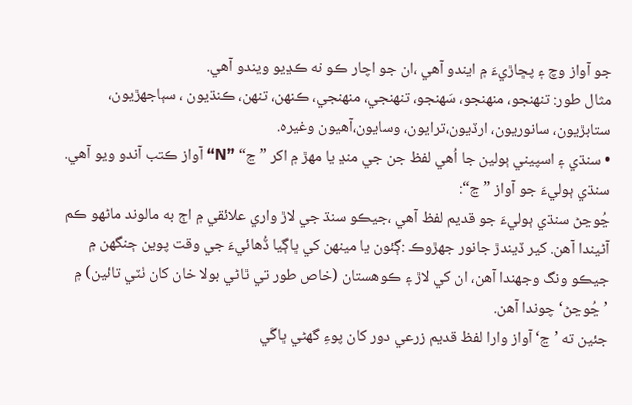جو آواز وچ ۽ پڇاڙيءَ ۾ ايندو آهي ،ان جو اچار ڪو نه ڪڍيو ويندو آهي.
مثال طور: تنهنجو، منهنجو، سَهنجو، تنهنجي، منهنجي، ڪنهن، تنهن، ڪنڌيون ، سٻاجھڙيون، ستابڙيون، سانوريون، ارڏيون،ترايون، وسايون،آهيون وغيره.
• سنڌي ۽ اسپيني ٻولين جا اُهي لفظ جن جي منڍ يا مهڙ ۾ اکر ”ڃ“ ”N“ آواز ڪتب آندو ويو آهي.
سنڌي ٻوليءَ جو آواز ”ڃ“:
ڃُوڃڻ سنڌي ٻوليءَ جو قديم لفظ آهي ،جيڪو سنڌ جي لاڙ واري علائقي ۾ اڄ به مالوند ماڻهو ڪم آڻيندا آهن. کير ڏيندڙ جانور جھڙوڪ :ڳئون يا مينهن کي ڀاڳيا ڏُهائيءَ جي وقت پوين ڄنگهن ۾ جيڪو ونگ وجھندا آهن، ان کي لاڙ ۽ ڪوهستان (خاص طور تي ٿاڻي بولا خان کان ٺٽي تائين) ۾ ’ڃُوڃڻ‘ چوندا آهن.
جئين ته ’ڃ‘ آواز وارا لفظ قديم زرعي دور کان پوءِ گهڻي ڀاڱي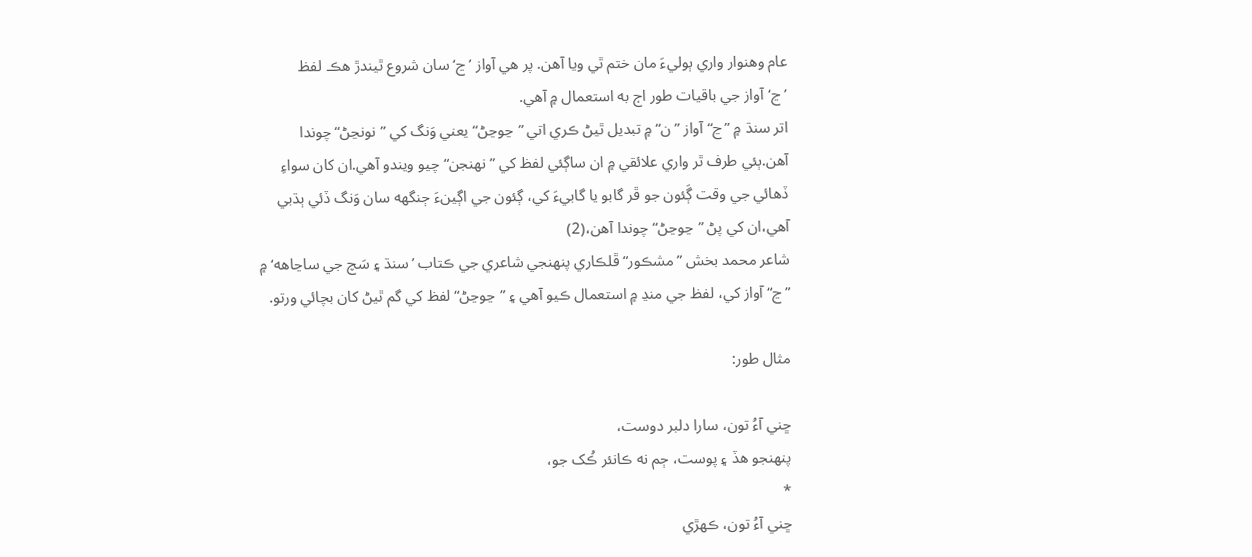عام وهنوار واري ٻوليءَ مان ختم ٿي ويا آهن. پر هي آواز ’ڃ‘ سان شروع ٿيندڙ هڪ لفظ ’ڃ‘آواز جي باقيات طور اڄ به استعمال ۾ آهي.
اتر سنڌ ۾ ”ڃ“ آواز ”ن“ ۾ تبديل ٿيڻ ڪري اتي ”ڃوڃڻ“يعني وَنگ کي ”نونڃڻ“ چوندا آهن.ٻئي طرف ٿر واري علائقي ۾ ان ساڳئي لفظ کي ”نهنجن“ چيو ويندو آهي.ان کان سواءِ ڏهائي جي وقت ڳَئون جو ڦر گابو يا گابيءَ کي، ڳئون جي اڳينءَ ڄنگھه سان وَنگ ڏئي ٻڌبي آهي،ان کي پڻ ”ڃوڃڻ“ چوندا آهن،(2)
شاعر محمد بخش ”مشڪور“ ڦلڪاري پنهنجي شاعري جي ڪتاب ’سنڌ ۽ سَچ جي ساڃاهه‘ ۾ ”ڃ“ آواز کي، لفظ جي منڍ ۾ استعمال ڪيو آهي ۽ ”ڃوڃڻ“ لفظ کي گم ٿيڻ کان بچائي ورتو.

مثال طور:

ڇني آءُ تون، سارا دلبر دوست،
پنهنجو هڏ ۽ پوست، ڄم نه ڪانئر ڪُک جو،
*
ڇني آءُ تون، ڪهڙي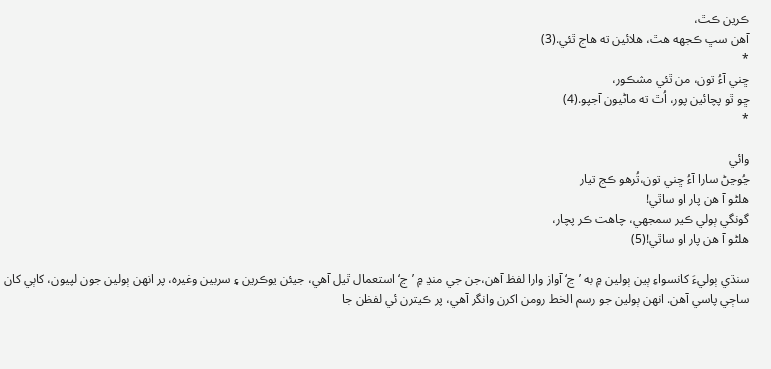ڪرين ڪٿ،
آهن سڀ ڪجھه هٿ، هلائين ته هاج ٿئي.(3)
*
ڇني آءُ تون، من ٿئي مشڪور،
ڇو ٿو پچائين پور، اُٿ ته ماڻيون آجپو.(4)
*

وائي
ڃُوڃڻ سارا آءُ ڇني تون،تُرهو ڪج تيار
هلڻو آ هن پار او ساٿي!
گونگي ٻولي ڪير سمجهي، چاهت ڪر پچار،
هلڻو آ هن پار او ساٿي!(5)

سنڌي ٻوليءَ کانسواءِ ٻين ٻولين ۾ به ’ڃ‘ آواز وارا لفظ آهن،جن جي منڍ ۾ ’ڃ‘استعمال ٿيل آهي، جيئن يوڪرين ۽ سربين وغيره، پر انهن ٻولين جون لپيون، کاٻي کان ساڄي پاسي آهن. انهن ٻولين جو رسم الخط رومن اکرن وانگر آهي، پر ڪيترن ئي لفظن جا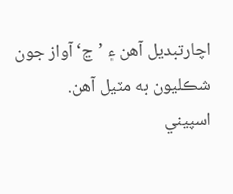اچارتبديل آهن ۽ ’ڃ‘ آواز جون شڪليون به مٽيل آهن.
اسپيني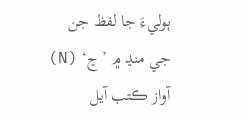ٻوليءَ جا لفظ جن جي منڍ ۾ ’ڃ‘ (N) آواز ڪتب آيل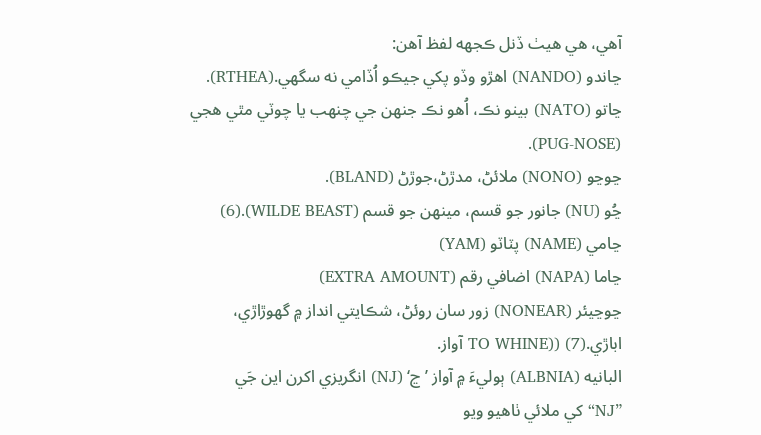آهي، هي هيٺ ڏنل ڪجهه لفظ آهن:
ڃاندو (NANDO) اهڙو وڏو پکي جيڪو اُڏامي نه سگهي.(RTHEA).
ڃاتو (NATO) بينو نڪ، اُهو نڪ جنهن جي چنهب يا چوٽي مٿي هجي (PUG-NOSE).
ڃوڃو (NONO) ملائڻ، مدڙڻ،جوڙڻ (BLAND).
ڃُو (NU) جانور جو قسم، مينهن جو قسم (WILDE BEAST).(6)
ڃامي (NAME) پٽاٽو (YAM)
ڃاما (NAPA) اضافي رقم (EXTRA AMOUNT)
ڃوڃيئر (NONEAR) زور سان روئڻ، شڪايتي انداز ۾ گھوڙاڙي، اباڙي.TO WHINE)) (7) آواز.
البانيه (ALBNIA) ٻوليءَ ۾ آواز ’ڃ‘ (NJ) انگريزي اکرن اين جَي
”NJ“ کي ملائي ٺاهيو ويو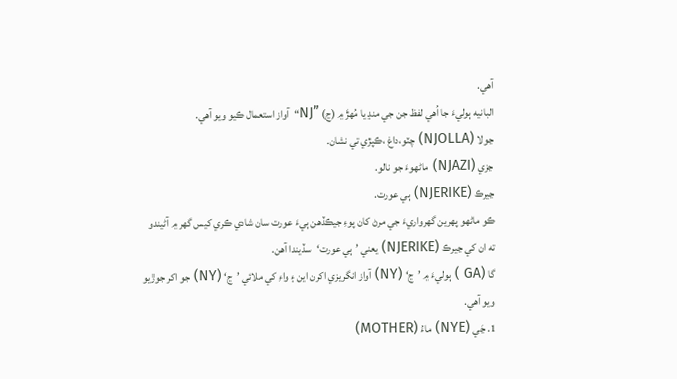آهي.
البانيه ٻوليءَ جا اُهي لفظ جن جي منڍ يا مُهڙَ ۾ (ڃ) ”NJ“آواز استعمال ڪيو ويو آهي.
ڃولا (NJOLLA) چٽو،داغ ،ڪپڙي تي نشان.
ڃزي (NJAZI) ماڻهوءَ جو نالو.
ڃيرڪ (NJERIKE) ٻي عورت.
ڪو ماڻهو پهرين گهرواريءَ جي مرڻ کان پوءِ جيڪڏهن ٻيءَ عورت سان شادي ڪري کيس گهر ۾ آڻيندو ته ان کي ڃيرڪ (NJERIKE) يعني ’ٻي عورت‘سڏيندا آهن.
گا (GA ) ٻوليءَ ۾ ’ڃ‘ (NY) آواز انگريزي اکرن اين ۽ واءِ کي ملائي ’ڃ‘ (NY) جو اکر جوڙيو ويو آهي.
1. ڃَي (NYE) ماءُ (MOTHER)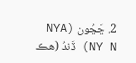2. ڃَڃُون (NYA NY N) ڏَندُ (هڪ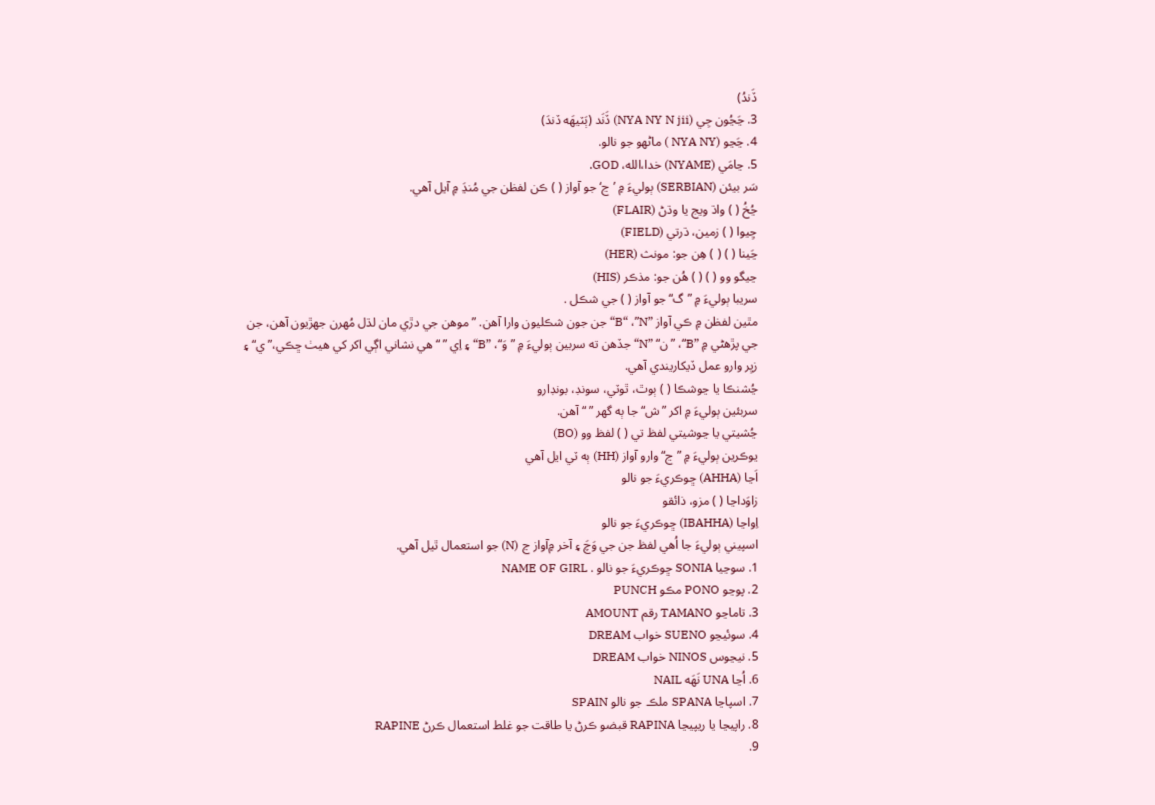ڏَندُ)
3. ڃَڃُون جِي (NYA NY N jii) ڏَنَد (ٻَٽيهَه ڏندَ)
4. ڃَڃو (NYA NY ) ماڻهو جو نالو.
5. ڃامَي (NYAME) خدا،الله، GOD.
سَر بيئن (SERBIAN) ٻوليءَ ۾ ’ڃ‘ جو آواز ( ) ڪن لفظن جي مُنڍَ ۾ آيل آهي.
ڃُخُ ( ) واڌ ويج يا وڌڻ (FLAIR)
ڃِيوا ( ) زمين، ڌرتي (FIELD)
ڃَينا ( ) ( ) هِن جو: مونث (HER)
ڃيگو وو ( ) ( ) هُن جو: مذڪر (HIS)
سريبا ٻوليءَ ۾ ”گ“ جو آواز ( ) جي شڪل .
مٿين لفظن ۾ ڪي آواز ”B“ ،”N“ جن جون شڪليون وارا آهن. ”موهن جي دڙي مان لڌل مُهرن جھڙيون آهن، جن جي پڙهڻي ۾ ”B“، ”ن“ ”N“ جڏهن ته سربين ٻوليءَ ۾ ”وَ“، ”B“ ۽ اِي ” “ هي نشاني اڳي اکر کي هيٺ ڇڪي،”ي“ ۽ زيِر وارو عمل ڏيکاريندي آهي.
ڃُشنڪا يا ڃوشڪا ( ) ٻوٿ، ٿوٽي، سونڊ، بونڊارو
سربئين ٻوليءَ ۾ اکر ”ش“ جا ٻه گهر ” “ آهن.
ڃُشيتي يا ڃوشيتي لفظ تي ( ) لفظ وو (BO)
يوڪرين ٻوليءَ ۾ ”ڃ“ وارو آواز (HH) ٻه ٽي ايل آهي
اَڃا (AHHA) ڇوڪريءَ جو نالو
زاوَداڃا ( ) مزو، ذائقو
اِواڃا (IBAHHA) ڇوڪريءَ جو نالو
اسپيني ٻوليءَ جا اُهي لفظ جن جي وَچَ ۽ آخر ۾آواز ڃ (N) جو استعمال ٿيل آهي.
1. سوڃيا SONIA ڇوڪريءَ جو نالو . NAME OF GIRL
2. پوڃو PONO مڪو PUNCH
3. تاماڃو TAMANO رقم AMOUNT
4. سوئيڃو SUENO خواب DREAM
5. نيڃوس NINOS خواب DREAM
6. اُڃا UNA نَهَه NAIL
7. اسپاڃا SPANA ملڪ جو نالو SPAIN
8. راپيڃا يا ريپيڃا RAPINA قبضو ڪرڻ يا طاقت جو غلط استعمال ڪرڻ RAPINE
9.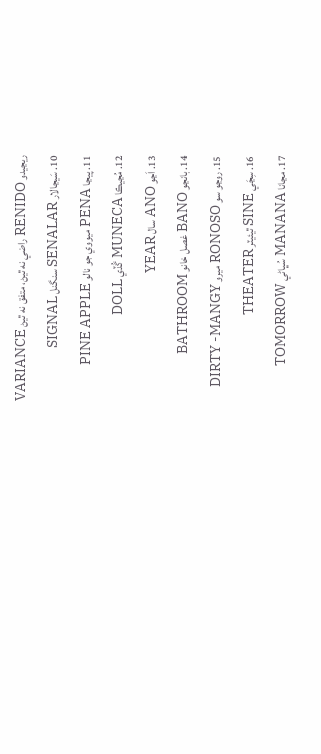ريڃيدو RENIDO راضي نه ٿيڻ، متفق نه ٿيڻ VARIANCE
10. سَيڃالار SENALAR سنگنل SIGNAL
11. پيڃا PENA ميووي جو نالو PINE APPLE
12. مُڃيڪا MUNECA گُڏي DOLL
13. اَڃو ANO سال YEAR
14. بانڃو BANO غصل خانو BATHROOM
15. روڃو سو RONOSO ميرو DIRTY -MANGY
16. سِڃَي SINE ٿيئيٽر THEATER
17. مڃانا MANANA سُڀاڻي TOMORROW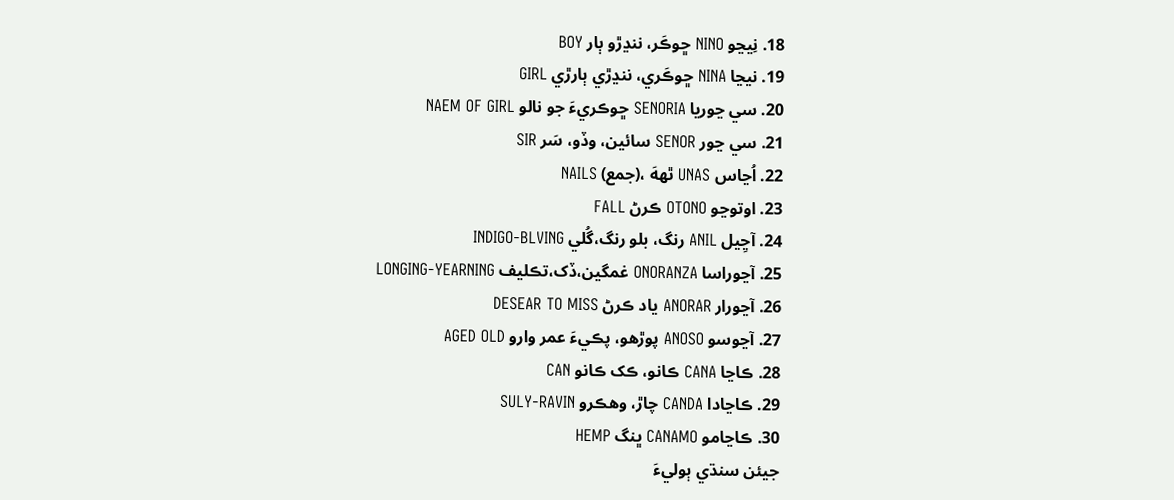18. نِيڃو NINO ڇوڪَر، ننڍڙو ٻار BOY
19. نيڃا NINA ڇوڪَري، ننڍڙي ٻارڙي GIRL
20. سي ڃوريا SENORIA ڇوڪريءَ جو نالو NAEM OF GIRL
21. سي ڃور SENOR سائين، وڏو، سَر SIR
22. اُڃاس UNAS ٿههَ ،(جمع) NAILS
23. اوتوڃو OTONO ڪرڻ FALL
24. آڃِيل ANIL رنگ، بلو رنگ،گُلي INDIGO-BLVING
25. آڃوراسا ONORANZA غمگين،ڏک،تڪليف LONGING-YEARNING
26. آڃورار ANORAR ياد ڪرڻ DESEAR TO MISS
27. آڃوسو ANOSO پوڙهو، پڪيءَ عمر وارو AGED OLD
28. ڪاڃا CANA ڪانو، ڪک ڪانو CAN
29. ڪاڃادا CANDA چاڙ، وهڪرو SULY-RAVIN
30. ڪاڃامو CANAMO ڀنگ HEMP
جيئن سنڌي ٻوليءَ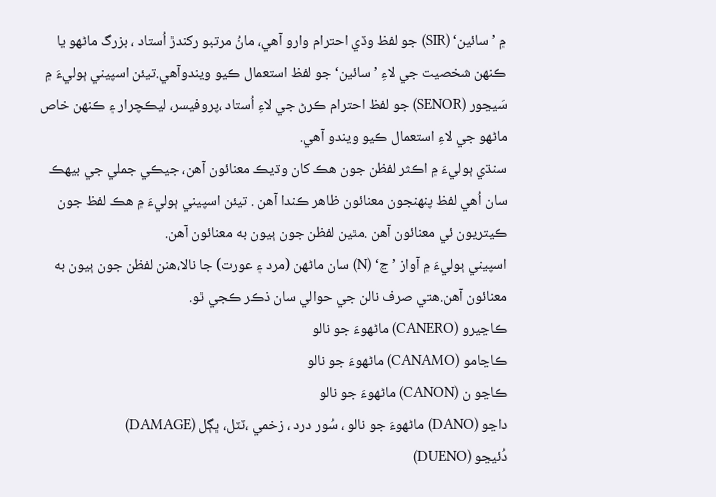۾ ’سائين‘ (SIR) جو لفظ وڏي احترام وارو آهي، مانُ مرتبو رکندڙ اُستاد ، بزرگ ماڻهو يا ڪنهن شخصيت جي لاءِ ’سائين‘ جو لفظ استعمال ڪيو ويندوآهي.تيئن اسپيني ٻوليءَ ۾ سَيڃور (SENOR) جو لفظ احترام ڪرڻ جي لاءِ اُستاد ،پروفيسر، ليڪچرار ۽ ڪنهن خاص ماڻهو جي لاءِ استعمال ڪيو ويندو آهي.
سنڌي ٻوليءَ ۾ اڪثر لفظن جون هڪ کان وڌيڪ معنائون آهن، جيڪي جملي جي بيهڪ سان اُهي لفظ پنهنجون معنائون ظاهر ڪندا آهن . تيئن اسپيني ٻوليءَ ۾ هڪ لفظ جون ڪيتريون ئي معنائون آهن .مٿين لفظن جون ٻيون به معنائون آهن.
اسپيني ٻوليءَ ۾ آواز ’ڃ‘ (N) سان ماڻهن (مرد ۽ عورت) جا نالا،هنن لفظن جون ٻيون به معنائون آهن.هتي صرف نالن جي حوالي سان ذڪر ڪجي ٿو.
ڪاڃيرو (CANERO) ماڻهوءَ جو نالو
ڪاڃامو (CANAMO) ماڻهوءَ جو نالو
ڪاڃو ن (CANON) ماڻهوءَ جو نالو
داڃو (DANO) ماڻهوءَ جو نالو ، سُور درد ، زخمي ،ٽٽل، ڀڳل (DAMAGE)
دُئيڃو (DUENO)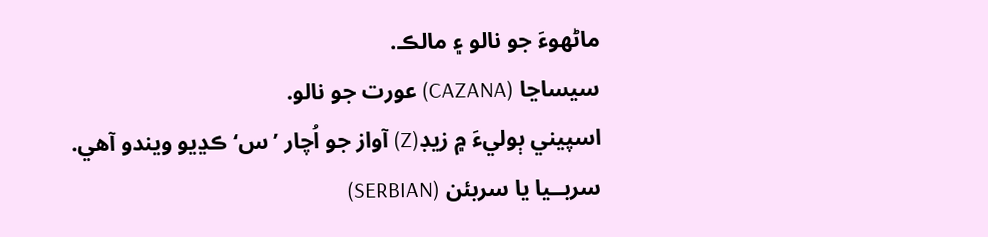ماڻهوءَ جو نالو ۽ مالڪ.
سيساڃا (CAZANA) عورت جو نالو.
اسپيني ٻوليءَ ۾ زيڊ(Z) آواز جو اُچار ’س‘ ڪڍيو ويندو آهي.
سربــيا يا سربئن (SERBIAN)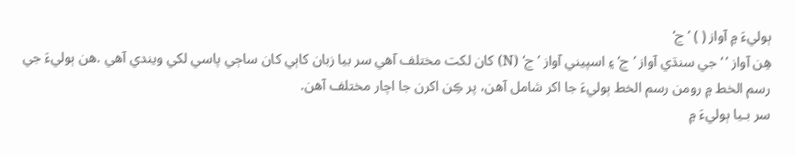ٻوليءَ ۾ آواز ( ) ’ڃ‘
هِن آواز ’ ‘ جي سنڌي آواز ’ڃ‘ ۽ اسپيني آواز ’ڃ‘ (N) کان لکت مختلف آهي سر بيا زبان کاٻي کان ساڄي پاسي لکي ويندي آهي .هن ٻوليءَ جي رسم الخط ۾ رومن رسم الخط ٻوليءَ جا اکر شامل آهن، پر ڪِن اکرن جا اچار مختلف آهن.
سر بـيا ٻوليءَ ۾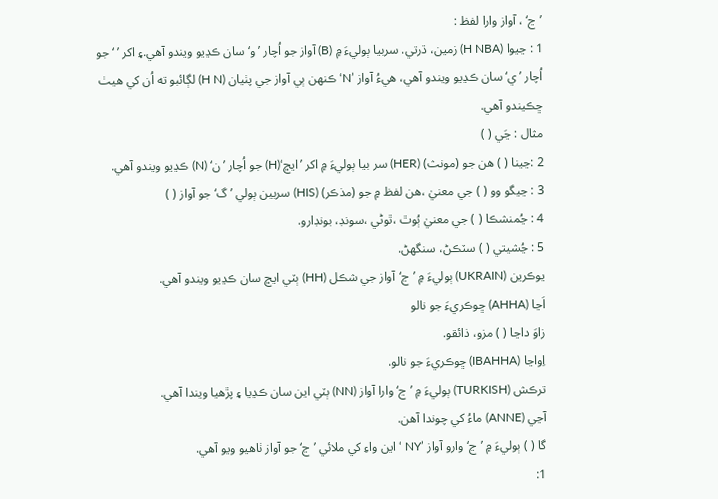’ڃ‘ ، آواز وارا لفظ :
1 : ڃيوا (H NBA) زمين، ڌرتي. سربيا ٻوليءَ ۾ (B) آواز جو اُچار ’و‘ سان ڪڍيو ويندو آهي.۽ اکر ’ ‘ جو اُچار ’ي‘ سان ڪڍيو ويندو آهي، هيءُ آواز ’N‘ ڪنهن ٻي آواز جي پٺيان (H N) لڳائبو ته اُن کي هيٺ ڇڪيندو آهي.
مثال : ڃَي ( )
2 :ڃينا ( ) هن جو (مونث) (HER) سر بيا ٻوليءَ ۾ اکر ’ايڇ‘(H) جو اُچار ’ن‘ (N) ڪڍيو ويندو آهي.
3 : ڃيگو وو ( ) جي معنيٰ ،هن لفظ ۾ جو (مذڪر) (HIS) سربين ٻولي ’گ‘ جو آواز ( )
4 : ڃُمنشڪا ( ) جي معنيٰ ٻُوٿ ،ٿوڻي ،سونڊ، بونڊارو.
5 : ڃُشيتي ( ) سٽڪڻ، سنگهڻ.
يوڪرين (UKRAIN) ٻوليءَ ۾ ’ڃ‘آواز جي شڪل (HH) ٻٽي ايڇ سان ڪڍيو ويندو آهي.
اَڃا (AHHA) ڇوڪريءَ جو نالو
زاوَ داڃا ( ) مزو، ذائقو.
اِواڃا (IBAHHA) ڇوڪريءَ جو نالو.
ترڪش (TURKISH) ٻوليءَ ۾ ’ڃ‘ وارا آواز (NN) ٻٽي اين سان ڪڍيا ۽ پڙهيا ويندا آهي.
آڃي (ANNE) ماءُ کي چوندا آهن.
گا ( ) ٻوليءَ ۾ ’ڃ‘ وارو آواز ’NY ‘ اين واءِ کي ملائي ’ڃ‘ جو آواز ٺاهيو ويو آهي.
1: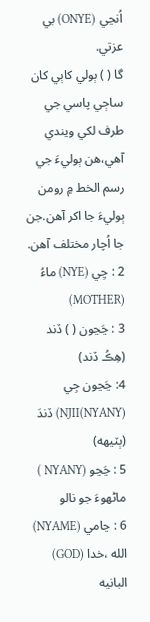اُنڃي (ONYE) بي عزتي.
گا ( ) ٻولي کاٻي کان ساڄي پاسي جي طرف لکي ويندي آهي،هن ٻوليءَ جي رسم الخط ۾ رومن ٻوليءَ جا اکر آهن.جن جا اُچار مختلف آهن.
2 : ڃِي (NYE) ماءُ (MOTHER)
3 : ڃَڃون ( ) ڏند (هِڪُ ڏند)
4: ڃَڃون جِي (NYANY)NJII) ڏندَ (ٻٽيهه)
5 : ڃَڃو (NYANY ) ماڻهوءَ جو نالو
6 : ڃامي (NYAME) الله ،خدا (GOD)
البانيه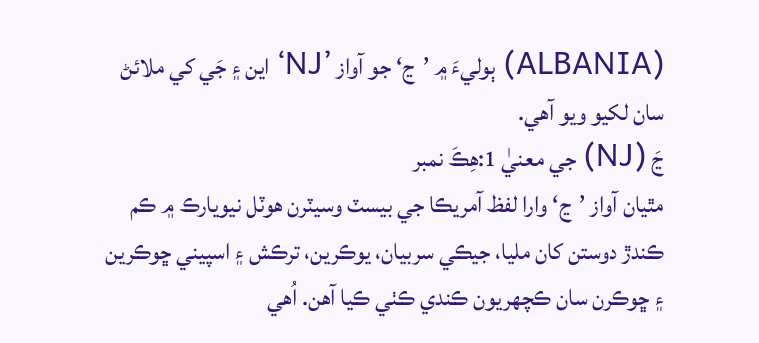(ALBANIA) ٻوليءَ ۾ ’ڃ‘ جو آواز ’NJ‘ اين ۽ جَي کي ملائڻ سان لکيو ويو آهي.
ڃَ (NJ) جي معنيٰ 1:هِڪَ نمبر
مٿيان آواز ’ڃ‘ وارا لفظ آمريڪا جي بيسٽ وسيٽرن هوٽل نيويارڪ ۾ ڪم ڪندڙ دوستن کان مليا، جيڪي سربيان، يوڪرين، ترڪش ۽ اسپيني ڇوڪرين ۽ ڇوڪرن سان ڪچهريون ڪندي ڪٺي ڪيا آهن. اُهي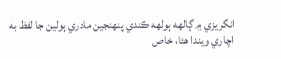انگريزي ۾ ڳالهه ٻولهه ڪندي پنهنجين مادري ٻولين جا لفظ به اچاري ويندا هئا، خاص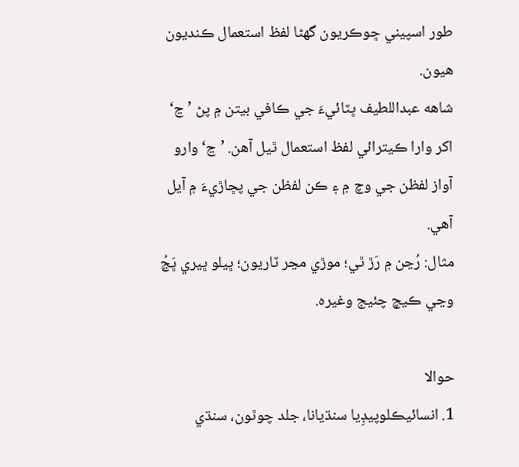طور اسپيني ڇوڪريون گهڻا لفظ استعمال ڪنديون هيون.
شاهه عبداللطيف ڀٽائيءَ جي ڪافي بيتن ۾ پڻ ’ڃ‘ اکر وارا ڪيترائي لفظ استعمال ٿيل آهن. ’ڃ‘ وارو آواز لفظن جي وچ ۾ ۽ ڪن لفظن جي پڇاڙيءَ ۾ آيل آهي.
مثال: رُڃن ۾ رَڙ ٿي؛ موڙي مڃر ٽاريون؛ ڀيلو ڀيري ڀَڃُ وڃي ڪيچ چئيج وغيره.

حوالا
1. انسائيڪلوپيڊِيا سنڌيانا، جلد چوٿون، سنڌي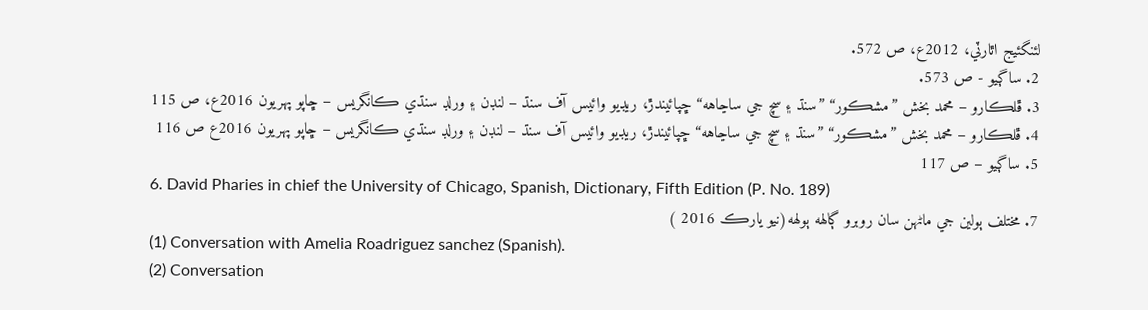لئنگئيج اٿارٽي، 2012ع، ص 572.
2. ساڳيو - ص 573.
3. ڦلڪارو – محمد بخش ”مشڪور“ ”سنڌ ۽ سچ جي ساڃاهه“ ڇپائيندڙ، ريڊيو وائيس آف سنڌ – لنڊن ۽ ورلڊ سنڌي ڪانگريس – ڇاپو پهريون 2016ع، ص 115
4. ڦلڪارو – محمد بخش ”مشڪور“ ”سنڌ ۽ سچ جي ساڃاهه“ ڇپائيندڙ، ريڊيو وائيس آف سنڌ – لنڊن ۽ ورلڊ سنڌي ڪانگريس – ڇاپو پهريون 2016ع ص 116
5. ساڳيو – ص 117
6. David Pharies in chief the University of Chicago, Spanish, Dictionary, Fifth Edition (P. No. 189)
7. مختلف ٻولين جي ماڻهن سان روبرو ڳالهه ٻولهه(نيو يارڪ 2016 )
(1) Conversation with Amelia Roadriguez sanchez (Spanish).
(2) Conversation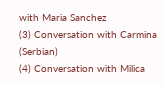with Maria Sanchez
(3) Conversation with Carmina (Serbian)
(4) Conversation with Milica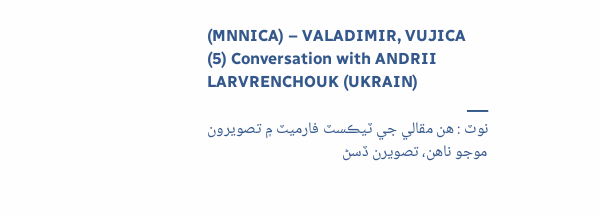(MNNICA) – VALADIMIR, VUJICA
(5) Conversation with ANDRII LARVRENCHOUK (UKRAIN)
___
نوٽ : هن مقالي جي ٽيڪسٽ فارميٽ ۾ تصويرون موجو ناهن، تصويرن ڏسڻ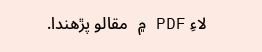لاءِ PDF ۾ مقالو پڙهندا.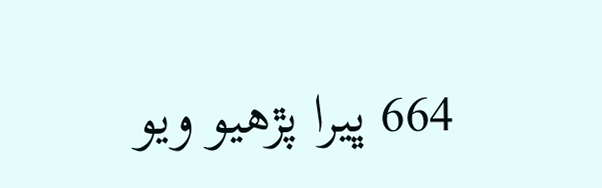664 ڀيرا پڙهيو ويو